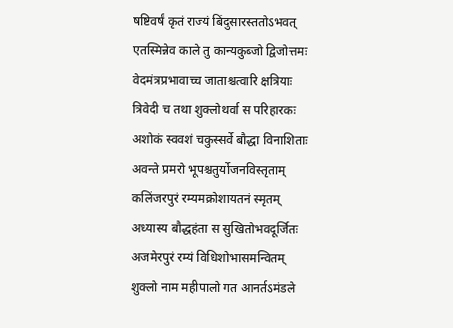षष्टिवर्षं कृतं राज्यं बिंदुसारस्ततोऽभवत्
एतस्मिन्नेव काले तु कान्यकुब्जो द्विजोत्तमः
वेदमंत्रप्रभावाच्च जाताश्चत्वारि क्षत्रियाः
त्रिवेदी च तथा शुक्लोथर्वा स परिहारकः
अशोकं स्ववशं चकुस्सर्वे बौद्धा विनाशिताः
अवन्ते प्रमरो भूपश्चतुर्योजनविस्तृताम्
कलिंजरपुरं रम्यमक्रोशायतनं स्मृतम्
अध्यास्य बौद्धहंता स सुखितोभवदूर्जितः
अजमेरपुरं रम्यं विधिशोभासमन्वितम्
शुक्लो नाम महीपालो गत आनर्तऽमंडले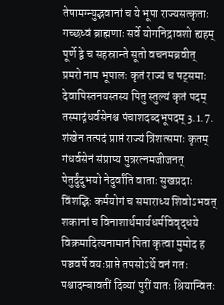तेषामग्न्युद्भवानां च ये भूपा राज्यसत्कृताः
गच्छध्वं ब्राह्मणाः सर्वे योगनिद्रावशो ह्यहम्
पूर्णे द्वे च सहस्रान्ते सूतो वचनमब्रवीत्
प्रमरो नाम भूपालः कृतं राज्यं च षट्समाः
देवापिस्तनयस्तस्य पितु स्तुल्यं कृतं पदम्
तस्माद्गंधर्वसेनश्च पंचाशदब्दभूपदम् 3.1.7.
शंखेन तत्पदं प्राप्तं राज्यं त्रिंशत्समाः कृतम्
गंधर्वसेनं संप्राप्य पुत्ररत्नमजीजनत्
पेतुर्दुंदुभयो नेदुर्वांति वाताः सुखप्रदाः
विंशद्भिः कर्मयोगं च समाराध्य शिवोऽभवत्
शकानां च विनाशार्थमार्यधर्मविवृद्धये
विक्रमादित्यनामानं पिता कृत्वा मुमोद ह
पञ्चवर्षे वयःप्राप्ते तपसोऽर्थे वनं गतः
पश्चादम्बावतीं दिव्यां पुरीं यातः श्रियान्वितः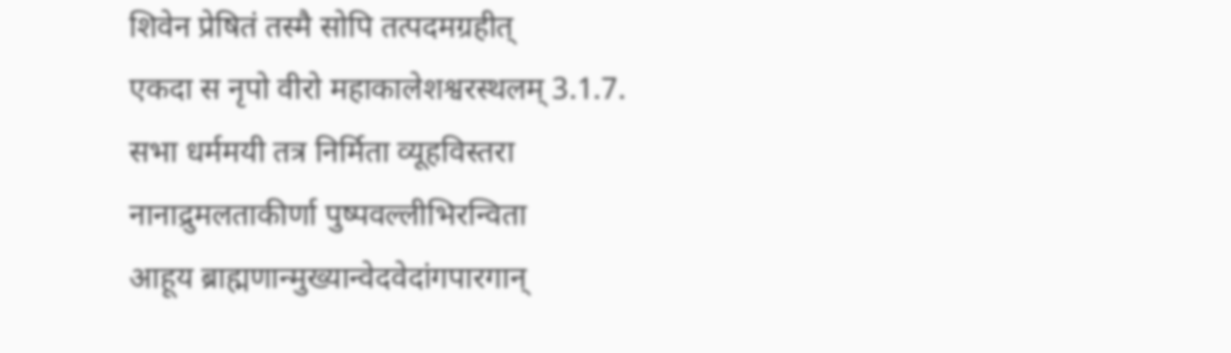शिवेन प्रेषितं तस्मै सोपि तत्पदमग्रहीत्
एकदा स नृपो वीरो महाकालेशश्वरस्थलम् 3.1.7.
सभा धर्ममयी तत्र निर्मिता व्यूहविस्तरा
नानाद्रुमलताकीर्णा पुष्पवल्लीभिरन्विता
आहूय ब्राह्मणान्मुख्यान्वेदवेदांगपारगान्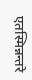एतस्मिन्नन्तरे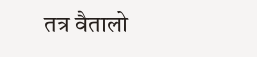तत्र वैतालो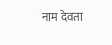नाम देवता